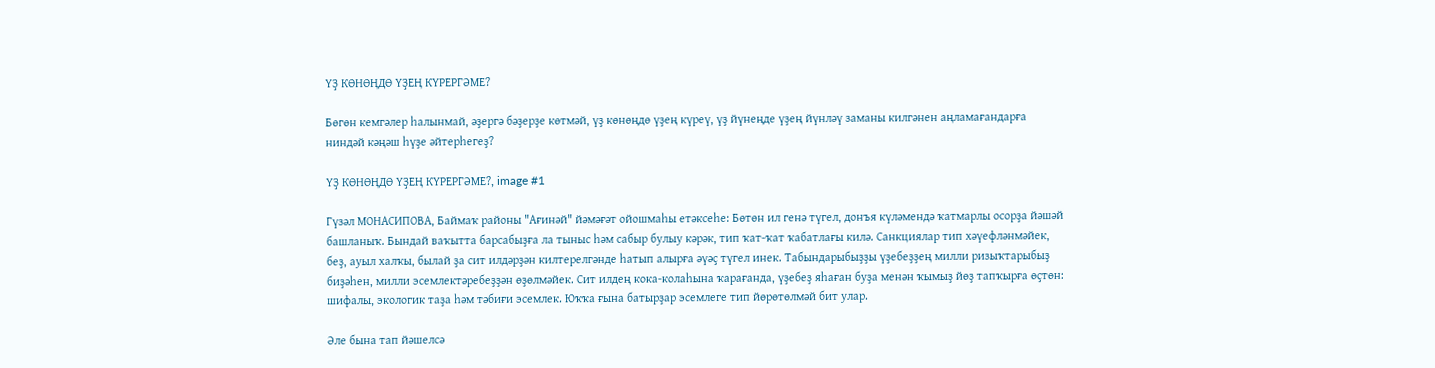ҮҘ КӨНӨҢДӨ ҮҘЕҢ КҮРЕРГӘМЕ?

Бөгөн кемгәлер һалынмай, әҙергә бәҙерҙе көтмәй, үҙ көнөңдө үҙең күреү, үҙ йүнеңде үҙең йүнләү заманы килгәнен аңламағандарға ниндәй кәңәш һүҙе әйтерһегеҙ?

ҮҘ КӨНӨҢДӨ ҮҘЕҢ КҮРЕРГӘМЕ?, image #1

Гүзәл МОНАСИПОВА, Баймаҡ районы "Ағинәй" йәмәғәт ойошмаһы етәксеһе: Бөтөн ил генә түгел, донъя күләмендә ҡатмарлы осорҙа йәшәй башланыҡ. Бындай ваҡытта барсабыҙға ла тыныс һәм сабыр булыу кәрәк, тип ҡат-ҡат ҡабатлағы килә. Санкциялар тип хәүефләнмәйек, беҙ, ауыл халҡы, былай ҙа сит илдәрҙән килтерелгәнде һатып алырға әүәҫ түгел инек. Табындарыбыҙҙы үҙебеҙҙең милли ризыҡтарыбыҙ биҙәһен, милли эсемлектәребеҙҙән өҙөлмәйек. Сит илдең кока-колаһына ҡарағанда, үҙебеҙ яһаған буҙа менән ҡымыҙ йөҙ тапҡырға өҫтөн: шифалы, экологик таҙа һәм тәбиғи эсемлек. Юҡҡа ғына батырҙар эсемлеге тип йөрөтөлмәй бит улар.

Әле бына тап йәшелсә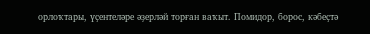орлоҡтары, үҫентеләре әҙерләй торған ваҡыт. Помидор, борос, кәбеҫтә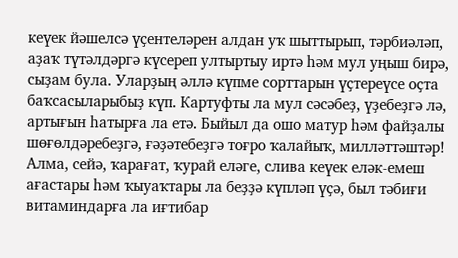кеүек йәшелсә үҫентеләрен алдан уҡ шыттырып, тәрбиәләп, аҙаҡ түтәлдәргә күсереп ултыртыу иртә һәм мул уңыш бирә, сыҙам була. Уларҙың әллә күпме сорттарын үҫтереүсе оҫта баҡсасыларыбыҙ күп. Картуфты ла мул сәсәбеҙ, үҙебеҙгә лә, артығын һатырға ла етә. Быйыл да ошо матур һәм файҙалы шөғөлдәребеҙгә, ғәҙәтебеҙгә тоғро ҡалайыҡ, милләттәштәр! Алма, сейә, ҡарағат, ҡурай еләге, слива кеүек еләк-емеш ағастары һәм ҡыуаҡтары ла беҙҙә күпләп үҫә, был тәбиғи витаминдарға ла иғтибар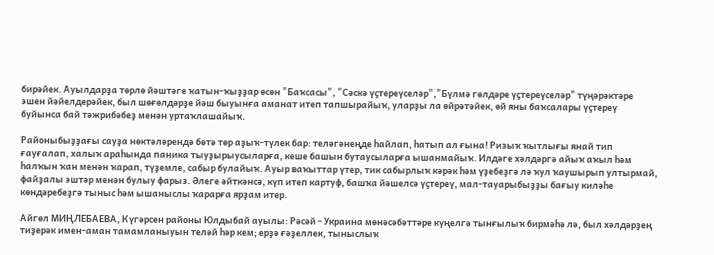бирәйек. Ауылдарҙа төрлө йәштәге ҡатын-ҡыҙҙар өсөн "Баҡсасы", "Сәскә үҫтереүселәр","Бүлмә гөлдәре үҫтереүселәр" түңәрәктәре эшен йәйелдерәйек, был шөғөлдәрҙе йәш быуынға аманат итеп тапшырайыҡ, уларҙы ла өйрәтәйек, өй яны баҡсалары үҫтереү буйынса бай тәжрибәбеҙ менән уртаҡлашайыҡ.

Районыбыҙҙағы сауҙа нөктәләрендә бөтә төр аҙыҡ-түлек бар: теләгәнеңде һайлап, һатып ал ғына! Ризыҡ ҡытлығы янай тип ғауғалап, халыҡ араһында паника тыуҙырыусыларға, кеше башын бутаусыларға ышанмайыҡ. Илдәге хәлдәргә айыҡ аҡыл һәм һалҡын ҡан менән ҡарап, түҙемле, сабыр булайыҡ. Ауыр ваҡыттар үтер, тик сабырлыҡ кәрәк һәм үҙебеҙгә лә ҡул ҡаушырып ултырмай, файҙалы эштәр менән булыу фарыз. Әлеге әйткәнсә, күп итеп картуф, башҡа йәшелсә үҫтереү, мал-тауарыбыҙҙы бағыу киләһе көндәребеҙгә тыныс һәм ышаныслы ҡарарға ярҙам итер.

Айгөл МИҢЛЕБАЕВА, Күгәрсен районы Юлдыбай ауылы: Рәсәй - Украина мөнәсәбәттәре күңелгә тынғылыҡ бирмәһә лә, был хәлдәрҙең тиҙерәк имен-аман тамамланыуын теләй һәр кем; ерҙә ғәҙеллек, тыныслыҡ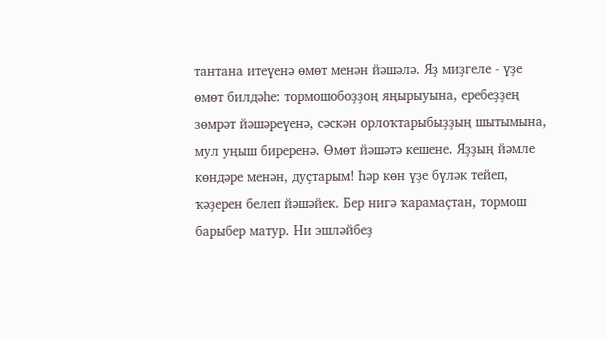тантана итеүенә өмөт менән йәшәлә. Яҙ миҙгеле - үҙе өмөт билдәһе: тормошобоҙҙоң яңырыуына, еребеҙҙең зөмрәт йәшәреүенә, сәскән орлоҡтарыбыҙҙың шытымына, мул уңыш биреренә. Өмөт йәшәтә кешене. Яҙҙың йәмле көндәре менән, дуҫтарым! Һәр көн үҙе бүләк тейеп, ҡәҙерен белеп йәшәйек. Бер нигә ҡарамаҫтан, тормош барыбер матур. Ни эшләйбеҙ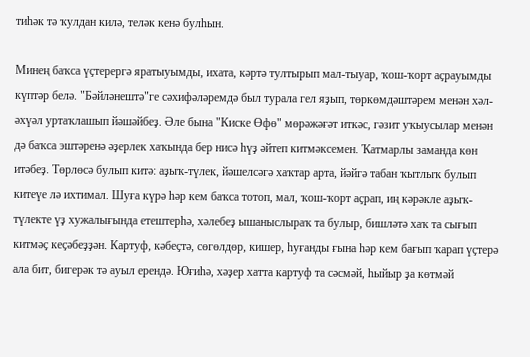тиһәк тә ҡулдан килә, теләк кенә булһын.

Минең баҡса үҫтерергә яратыуымды, ихата, кәртә тултырып мал-тыуар, ҡош-ҡорт аҫрауымды күптәр белә. "Бәйләнештә"ге сәхифәләремдә был турала гел яҙып, төркөмдәштәрем менән хәл-әхүәл уртаҡлашып йәшәйбеҙ. Әле бына "Киске Өфө" мөрәжәғәт иткәс, гәзит уҡыусылар менән дә баҡса эштәренә әҙерлек хаҡында бер нисә һүҙ әйтеп китмәксемен. Ҡатмарлы заманда көн итәбеҙ. Төрлөсә булып китә: аҙыҡ-түлек, йәшелсәгә хаҡтар арта, йәйгә табан ҡытлыҡ булып китеүе лә ихтимал. Шуға күрә һәр кем баҡса тотоп, мал, ҡош-ҡорт аҫрап, иң кәрәкле аҙыҡ-түлекте үҙ хужалығында етештерһә, хәлебеҙ ышаныслыраҡ та булыр, бишләтә хаҡ та сығып китмәҫ кеҫәбеҙҙән. Картуф, кәбеҫтә, сөгөлдөр, кишер, һуғанды ғына һәр кем бағып ҡарап үҫтерә ала бит, бигерәк тә ауыл ерендә. Юғиһә, хәҙер хатта картуф та сәсмәй, һыйыр ҙа көтмәй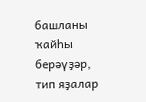башланы ҡайһы берәүҙәр, тип яҙалар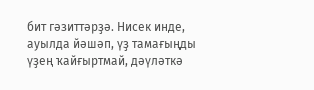бит гәзиттәрҙә. Нисек инде, ауылда йәшәп, үҙ тамағыңды үҙең ҡайғыртмай, дәүләткә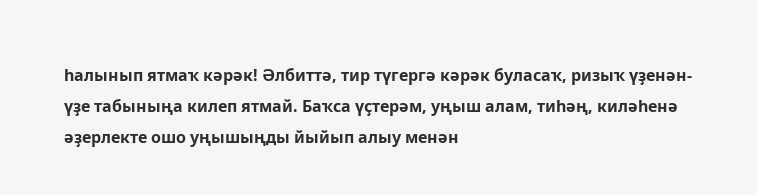һалынып ятмаҡ кәрәк! Әлбиттә, тир түгергә кәрәк буласаҡ, ризыҡ үҙенән-үҙе табыныңа килеп ятмай. Баҡса үҫтерәм, уңыш алам, тиһәң, киләһенә әҙерлекте ошо уңышыңды йыйып алыу менән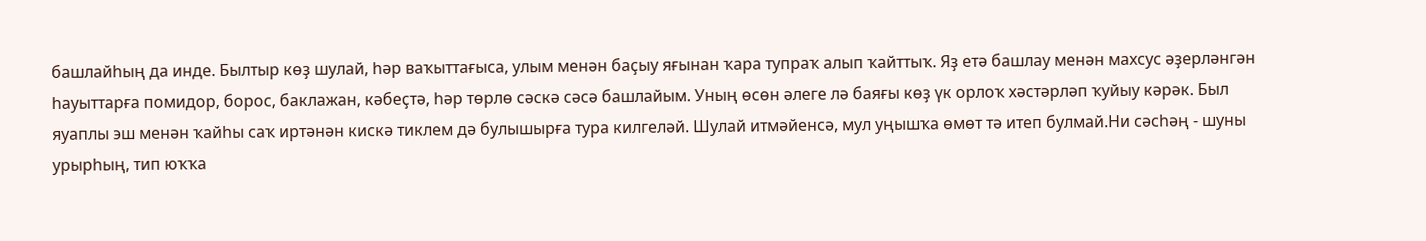башлайһың да инде. Былтыр көҙ шулай, һәр ваҡыттағыса, улым менән баҫыу яғынан ҡара тупраҡ алып ҡайттыҡ. Яҙ етә башлау менән махсус әҙерләнгән һауыттарға помидор, борос, баклажан, кәбеҫтә, һәр төрлө сәскә сәсә башлайым. Уның өсөн әлеге лә баяғы көҙ үк орлоҡ хәстәрләп ҡуйыу кәрәк. Был яуаплы эш менән ҡайһы саҡ иртәнән кискә тиклем дә булышырға тура килгеләй. Шулай итмәйенсә, мул уңышҡа өмөт тә итеп булмай.Ни сәсһәң - шуны урырһың, тип юҡҡа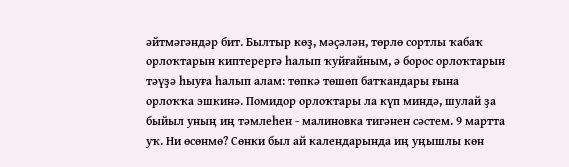әйтмәгәндәр бит. Былтыр көҙ, мәҫәлән, төрлө сортлы ҡабаҡ орлоҡтарын киптерергә һалып ҡуйғайным, ә борос орлоҡтарын тәүҙә һыуға һалып алам: төпкә төшөп батҡандары ғына орлоҡҡа эшкинә. Помидор орлоҡтары ла күп миндә, шулай ҙа быйыл уның иң тәмлеһен - малиновка тигәнен сәстем. 9 мартта уҡ. Ни өсөнмө? Сөнки был ай календарында иң уңышлы көн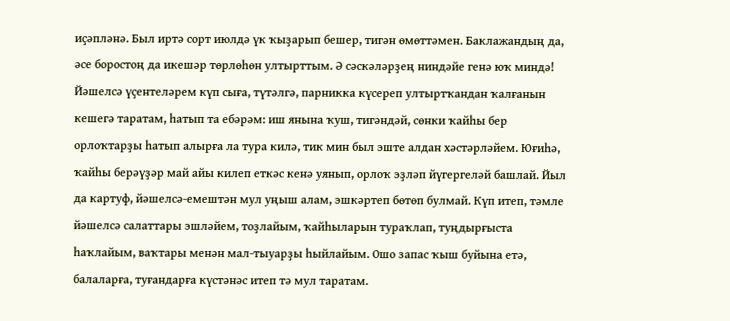иҫәпләнә. Был иртә сорт июлдә үк ҡыҙарып бешер, тигән өмөттәмен. Баклажандың да, әсе боростоң да икешәр төрлөһөн ултырттым. Ә сәскәләрҙең ниндәйе генә юҡ миндә! Йәшелсә үҫентеләрем күп сыға, түтәлгә, парникка күсереп ултыртҡандан ҡалғанын кешегә таратам, һатып та ебәрәм: иш янына ҡуш, тигәндәй, сөнки ҡайһы бер орлоҡтарҙы һатып алырға ла тура килә, тик мин был эште алдан хәстәрләйем. Юғиһә, ҡайһы берәүҙәр май айы килеп еткәс кенә уянып, орлоҡ эҙләп йүгергеләй башлай. Йыл да картуф, йәшелсә-емештән мул уңыш алам, эшкәртеп бөтөп булмай. Күп итеп, тәмле йәшелсә салаттары эшләйем, тоҙлайым, ҡайһыларын тураҡлап, туңдырғыста һаҡлайым, ваҡтары менән мал-тыуарҙы һыйлайым. Ошо запас ҡыш буйына етә, балаларға, туғандарға күстәнәс итеп тә мул таратам.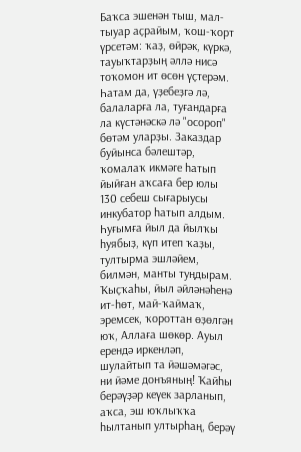Баҡса эшенән тыш, мал-тыуар аҫрайым, ҡош-ҡорт үрсетәм: ҡаҙ, өйрәк, күркә, тауыҡтарҙың әллә нисә тоҡомон ит өсөн үҫтерәм. Һатам да, үҙебеҙгә лә, балаларға ла, туғандарға ла күстәнәскә лә "осороп" бөтәм уларҙы. Заказдар буйынса бәлештәр, ҡомалаҡ икмәге һатып йыйған аҡсаға бер юлы 130 себеш сығарыусы инкубатор һатып алдым. Һуғымға йыл да йылҡы һуябыҙ, күп итеп ҡаҙы, тултырма эшләйем, билмән, манты туңдырам. Ҡыҫҡаһы, йыл әйләнәһенә ит-һөт, май-ҡаймаҡ, эремсек, ҡороттан өҙөлгән юҡ, Аллаға шөкөр. Ауыл ерендә иркенләп, шулайтып та йәшәмәгәс, ни йәме донъяның! Ҡайһы берәүҙәр кеүек зарланып, аҡса, эш юҡлыҡҡа һылтанып ултырһаң, берәү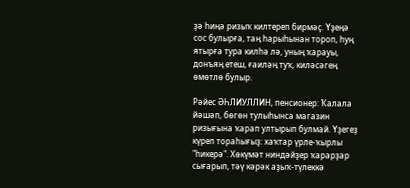ҙә һиңә ризыҡ килтереп бирмәҫ. Үҙеңә сос булырға, таң һарыһынан тороп, һуң ятырға тура килһә лә, уның ҡарауы, донъяң етеш, ғаиләң туҡ, киләсәгең өмөтлө булыр.

Рәйес ӘҺЛИУЛЛИН, пенсионер: Ҡалала йәшәп, бөгөн тулыһынса магазин ризығына ҡарап ултырып булмай. Үҙегеҙ күреп тораһығыҙ: хаҡтар үрле-ҡырлы "һикерә". Хөкүмәт ниндәйҙер ҡарарҙар сығарып, тәү кәрәк аҙыҡ-түлеккә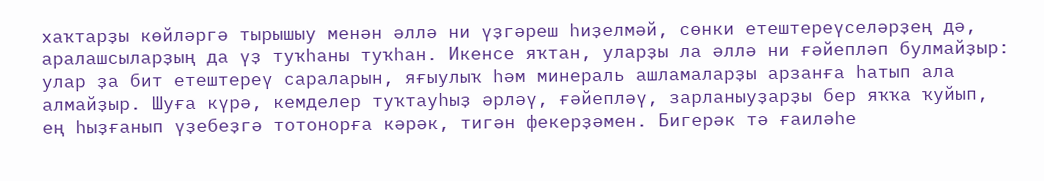хаҡтарҙы көйләргә тырышыу менән әллә ни үҙгәреш һиҙелмәй, сөнки етештереүселәрҙең дә, аралашсыларҙың да үҙ туҡһаны туҡһан. Икенсе яҡтан, уларҙы ла әллә ни ғәйепләп булмайҙыр: улар ҙа бит етештереү сараларын, яғыулыҡ һәм минераль ашламаларҙы арзанға һатып ала алмайҙыр. Шуға күрә, кемделер туҡтауһыҙ әрләү, ғәйепләү, зарланыуҙарҙы бер яҡҡа ҡуйып, ең һыҙғанып үҙебеҙгә тотонорға кәрәк, тигән фекерҙәмен. Бигерәк тә ғаиләһе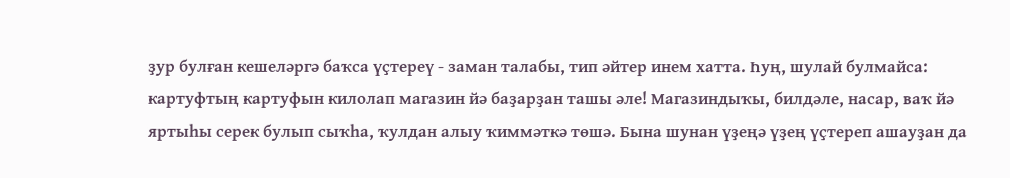ҙур булған кешеләргә баҡса үҫтереү - заман талабы, тип әйтер инем хатта. Һуң, шулай булмайса: картуфтың картуфын килолап магазин йә баҙарҙан ташы әле! Магазиндыҡы, билдәле, насар, ваҡ йә яртыһы серек булып сыҡһа, ҡулдан алыу ҡиммәткә төшә. Бына шунан үҙеңә үҙең үҫтереп ашауҙан да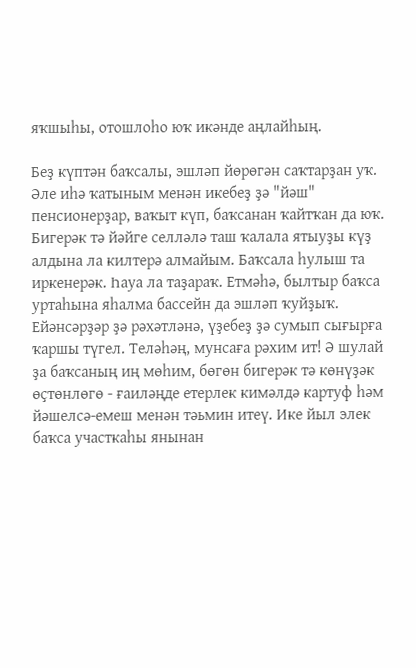яҡшыһы, отошлоһо юҡ икәнде аңлайһың.

Беҙ күптән баҡсалы, эшләп йөрөгән саҡтарҙан уҡ. Әле иһә ҡатыным менән икебеҙ ҙә "йәш" пенсионерҙар, ваҡыт күп, баҡсанан ҡайтҡан да юҡ. Бигерәк тә йәйге селләлә таш ҡалала ятыуҙы күҙ алдына ла килтерә алмайым. Баҡсала һулыш та иркенерәк. Һауа ла таҙараҡ. Етмәһә, былтыр баҡса уртаһына яһалма бассейн да эшләп ҡуйҙыҡ. Ейәнсәрҙәр ҙә рәхәтләнә, үҙебеҙ ҙә сумып сығырға ҡаршы түгел. Теләһәң, мунсаға рәхим ит! Ә шулай ҙа баҡсаның иң мөһим, бөгөн бигерәк тә көнүҙәк өҫтөнлөгө - ғаиләңде етерлек кимәлдә картуф һәм йәшелсә-емеш менән тәьмин итеү. Ике йыл элек баҡса участкаһы янынан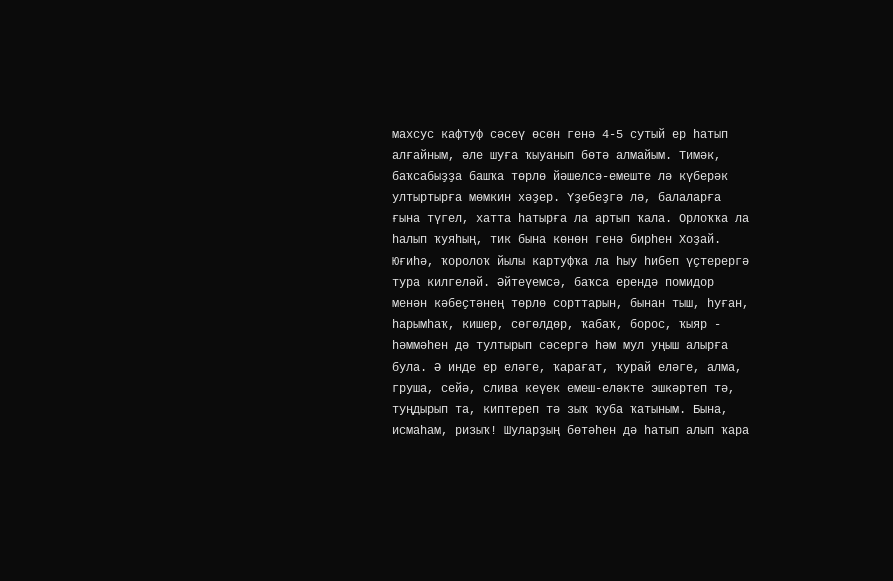махсус кафтуф сәсеү өсөн генә 4-5 сутый ер һатып алғайным, әле шуға ҡыуанып бөтә алмайым. Тимәк, баҡсабыҙҙа башҡа төрлө йәшелсә-емеште лә күберәк ултыртырға мөмкин хәҙер. Үҙебеҙгә лә, балаларға ғына түгел, хатта һатырға ла артып ҡала. Орлоҡҡа ла һалып ҡуяһың, тик бына көнөн генә бирһен Хоҙай. Юғиһә, ҡоролоҡ йылы картуфҡа ла һыу һибеп үҫтерергә тура килгеләй. Әйтеүемсә, баҡса ерендә помидор менән кәбеҫтәнең төрлө сорттарын, бынан тыш, һуған, һарымһаҡ, кишер, сөгөлдөр, ҡабаҡ, борос, ҡыяр - һәммәһен дә тултырып сәсергә һәм мул уңыш алырға була. Ә инде ер еләге, ҡарағат, ҡурай еләге, алма, груша, сейә, слива кеүек емеш-еләкте эшкәртеп тә, туңдырып та, киптереп тә зыҡ ҡуба ҡатыным. Бына, исмаһам, ризыҡ! Шуларҙың бөтәһен дә һатып алып ҡара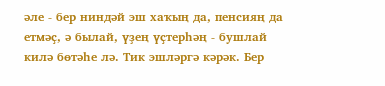әле - бер ниндәй эш хаҡың да, пенсияң да етмәҫ, ә былай, үҙең үҫтерһәң - бушлай килә бөтәһе лә. Тик эшләргә кәрәк. Бер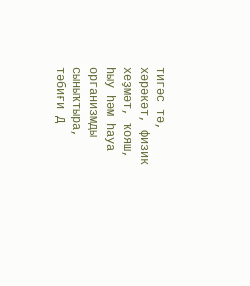тигәс тә, хәрәкәт, физик хеҙмәт, ҡояш, һыу һәм һауа организмды сыныҡтыра, тәбиғи Д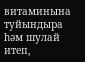витаминына туйындыра һәм шулай итеп,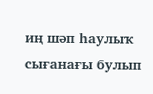иң шәп һаулыҡ сығанағы булып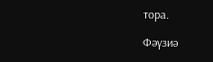тора.

Фәүзиә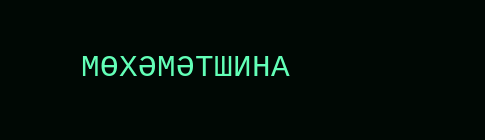МӨХӘМӘТШИНА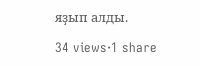яҙып алды.

34 views·1 share